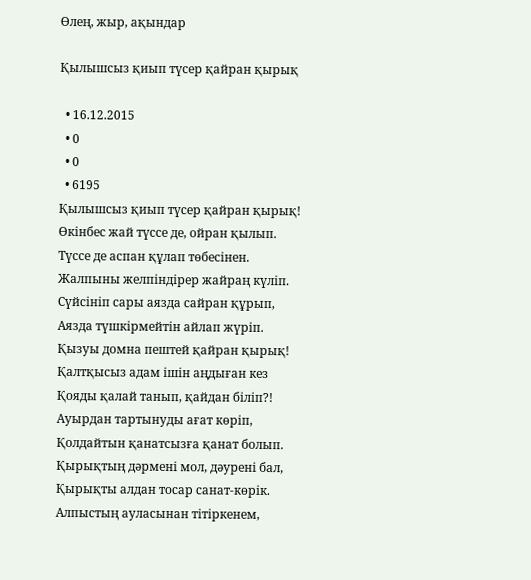Өлең, жыр, ақындар

Қылышсыз қиып түсер қайран қырық

  • 16.12.2015
  • 0
  • 0
  • 6195
Қылышсыз қиып түсер қайран қырық!
Өкінбес жай түссе де, ойран қылып.
Түссе де аспан құлап төбесінен.
Жалпыны желпіндірер жайраң күліп.
Сүйсініп сары аязда сайран құрып,
Аязда түшкірмейтін айлап жүріп.
Қызуы домна пештей қайран қырық!
Қалтқысыз адам ішін аңдыған кез
Қояды қалай танып, қайдан біліп?!
Ауырдан тартынуды ағат көріп,
Қолдайтын қанатсызға қанат болып.
Қырықтың дәрмені мол, дәурені бал,
Қырықты алдан тосар санат-көрік.
Алпыстың ауласынан тітіркенем,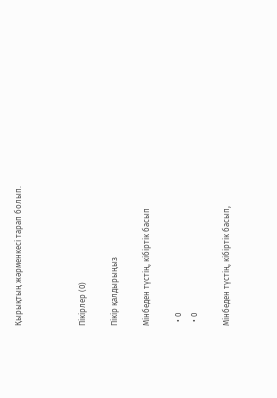Қырықтың жәрменкесі тарап болып.



Пікірлер (0)

Пікір қалдырыңыз

Мінбеден түстің, кібіртік басып

  • 0
  • 0

Мінбеден түстің, кібіртік басып,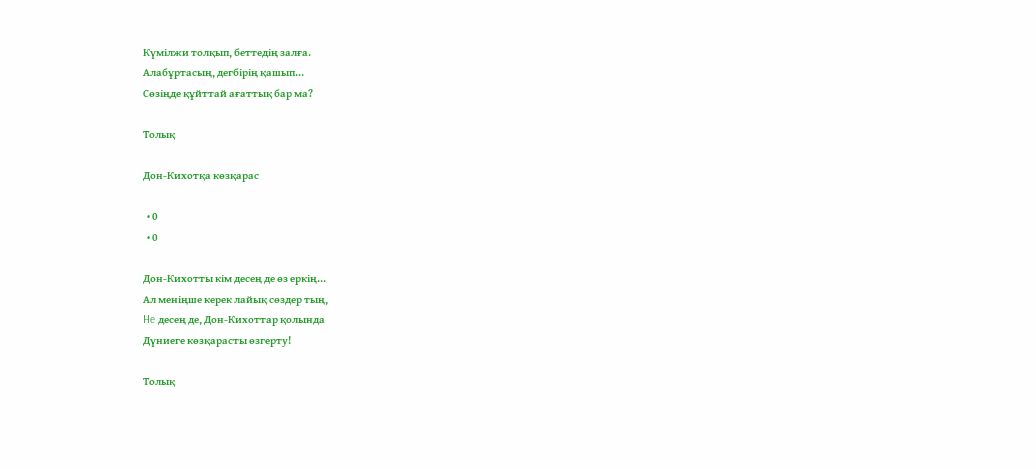Күмілжи толқып, беттедің залға.
Алабұртасың, дегбірің қашып...
Сөзіңде құйттай ағаттық бар ма?

Толық

Дон-Кихотқа көзқарас

  • 0
  • 0

Дон-Кихотты кім десең де өз еркің...
Ал меніңше керек лайық сөздер тың,
He десең де, Дон-Кихоттар қолында
Дүниеге көзқарасты өзгерту!

Толық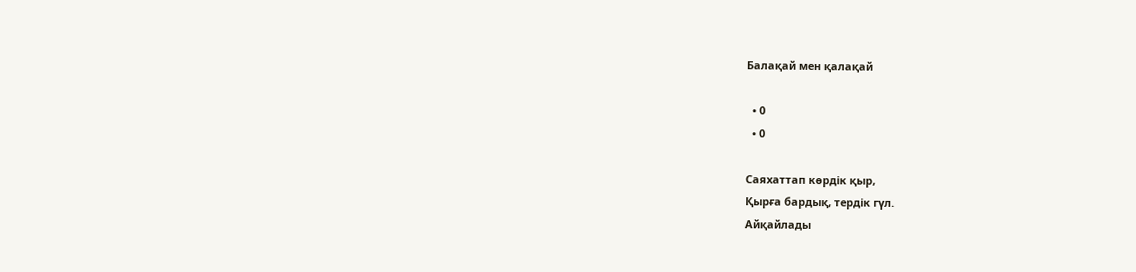Балақай мен қалақай

  • 0
  • 0

Саяхаттап көрдік қыр,
Қырға бардық, тердік гүл.
Айқайлады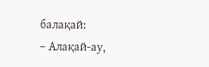балақай:
– Алақай-ау,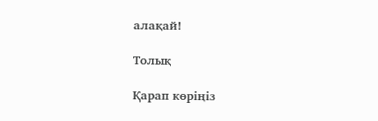алақай!

Толық

Қарап көріңіз